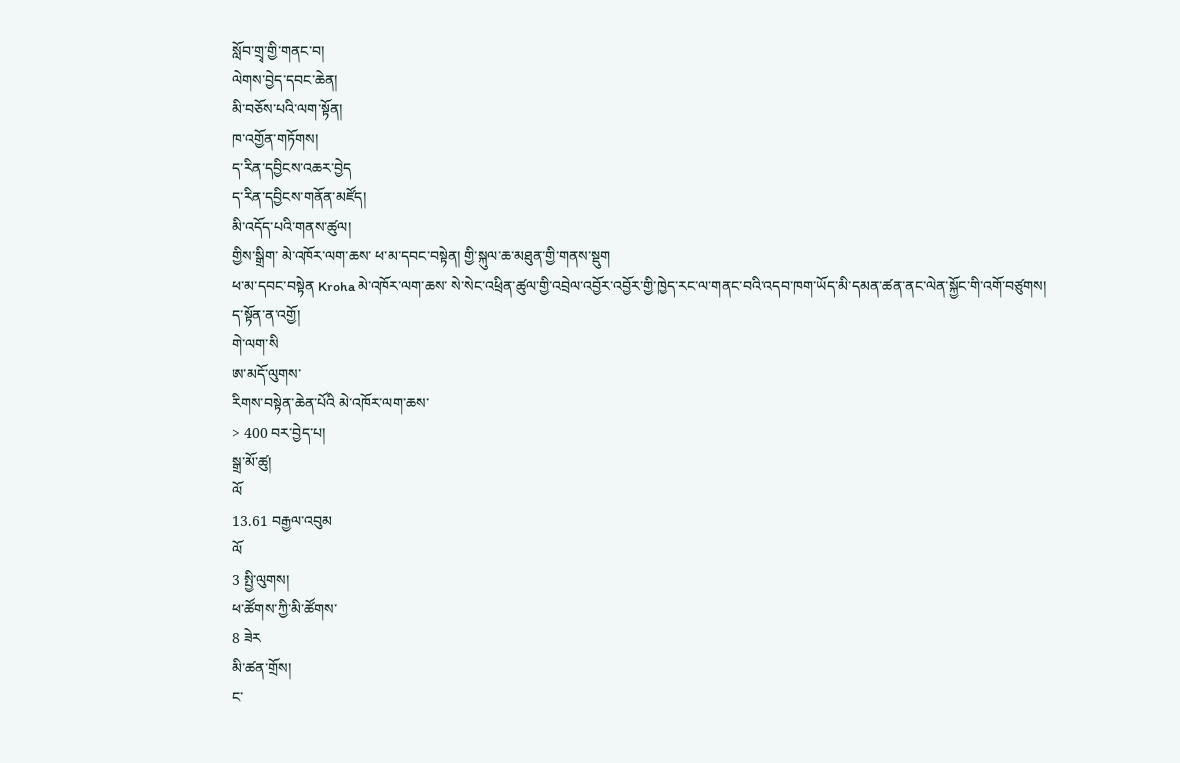སློབ་གྲྭ་གྱི་གནང་བ།
ལེགས་བྱེད་དབང་ཆེན།
མི་བཅོས་པའི་ལག་སྟོན།
ཁ་འགྱོན་གཏོགས།
ད་རིན་དབྱིངས་འཆར་བྱེད
ད་རིན་དབྱིངས་གནོན་མཛོད།
མི་འདོད་པའི་གནས་ཚུལ།
གྱིས་སྒྲིག་ མེ་འཁོར་ལག་ཆས་ ཕ་མ་དབང་བསྟེན། གྱི་སྐུལ་ཆ་མཐུན་གྱི་གནས་སྡུག
ཕ་མ་དབང་བསྟེན Kroha མེ་འཁོར་ལག་ཆས་ སེ་སེང་འཕྲིན་ཚུལ་གྱི་འབྲེལ་འབྱོར་འབྱོར་གྱི་ཁྱེད་རང་ལ་གནང་བའི་འདབ་ཁག་ཡོད་མི་དམན་ཚན་ནང་ལེན་སྐྱོང་གི་འགོ་བཙུགས།
ད་སྟོན་ན་འགྱོ།
གེ་ལག་སི
ཨ་མདོ་ལུགས་
རིགས་བསྟེན་ཆེན་པོའི མེ་འཁོར་ལག་ཆས་
> 400 བར་བྱེད་པ།
སྒྲ་མོ་ཚུ།
ལོ
13.61 བརྒྱལ་འབུམ
ལོ
3 སྤྱི་ལུགས།
ཕ་ཚོགས་ཀྱི་མི་ཚོགས་
8 ཟེར
མི་ཚན་གྲོས།
ང་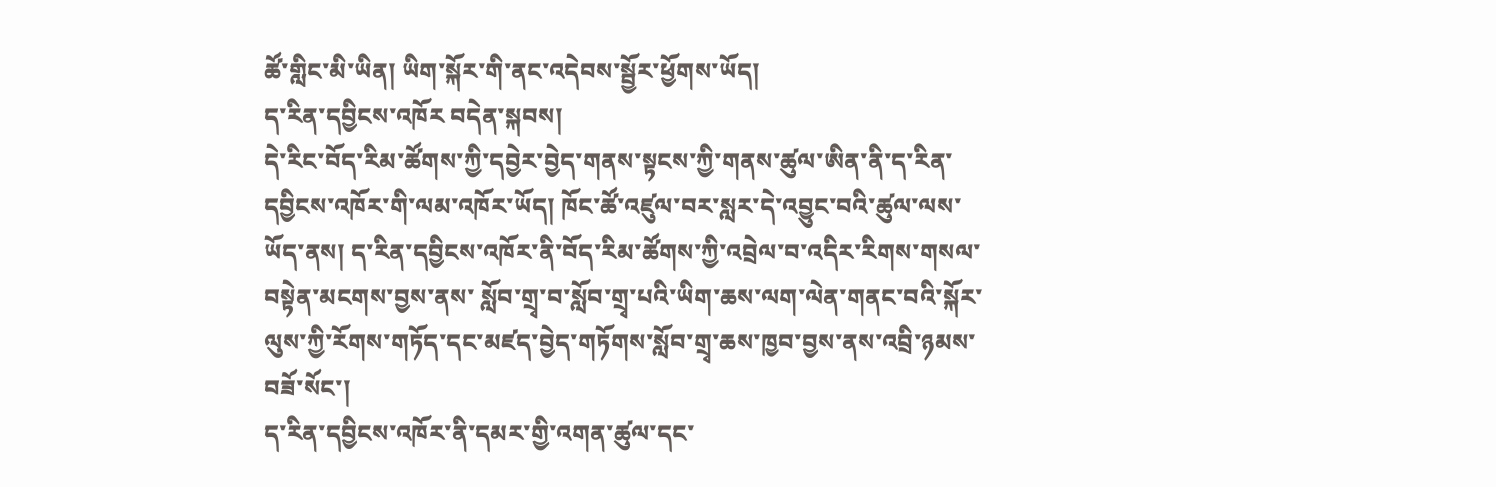ཚོ་གླིང་མི་ཡིན། ཡིག་སྐོར་གི་ནང་འདེབས་སྦྱོར་ཕྱོགས་ཡོད།
ད་རིན་དབྱིངས་འཁོར བདེན་སྐབས།
དེ་རིང་བོད་རིམ་ཚོགས་ཀྱི་དབྱེར་བྱེད་གནས་སྟངས་ཀྱི་གནས་ཚུལ་ཨིན་ནི་ད་རིན་དབྱིངས་འཁོར་གི་ལམ་འཁོར་ཡོད། ཁོང་ཚོ་འཛུལ་བར་སླར་དེ་འབྱུང་བའི་ཚུལ་ལས་ཡོད་ནས། ད་རིན་དབྱིངས་འཁོར་ནི་བོད་རིམ་ཚོགས་ཀྱི་འབྲེལ་བ་འདིར་རིགས་གསལ་བསྟེན་མངགས་བྱས་ནས་ སློབ་གྲྭ་བ་སློབ་གྲྭ་པའི་ཡིག་ཆས་ལག་ལེན་གནང་བའི་སྐོར་ལུས་ཀྱི་རོགས་གཏོད་དང་མཛད་བྱེད་གཏོགས་སློབ་གྲྭ་ཆས་ཁྱབ་བྱས་ནས་འབྲི་ཉམས་བཟོ་སོང་།
ད་རིན་དབྱིངས་འཁོར་ནི་དམར་གྱི་འགན་ཚུལ་དང་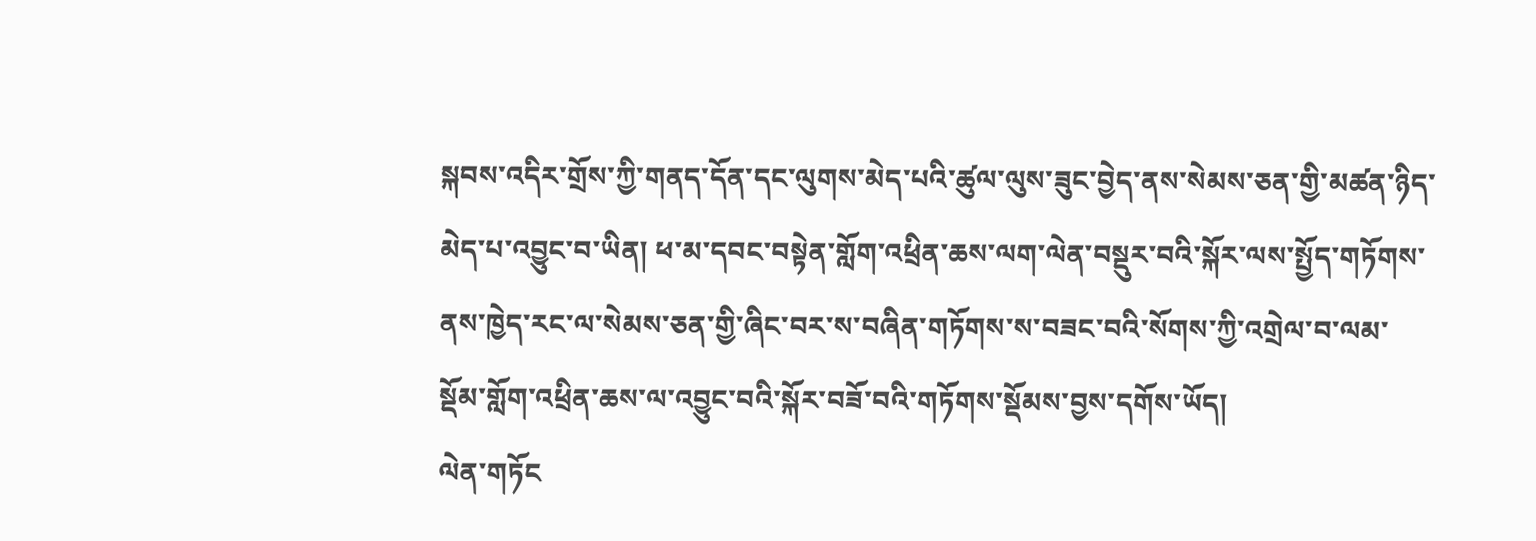སྐབས་འདིར་གྲོས་ཀྱི་གནད་དོན་དང་ལུགས་མེད་པའི་ཚུལ་ལུས་ཟུང་བྱེད་ནས་སེམས་ཅན་གྱི་མཚན་ཉིད་མེད་པ་འབྱུང་བ་ཡིན། ཕ་མ་དབང་བསྟེན་གློག་འཕྲིན་ཆས་ལག་ལེན་བསྡུར་བའི་སྐོར་ལས་སྤྱོད་གཏོགས་ནས་ཁྱེད་རང་ལ་སེམས་ཅན་གྱི་ཞིང་བར་ས་བཞིན་གཏོགས་ས་བཟང་བའི་སོགས་ཀྱི་འགྲེལ་བ་ལམ་སྡོམ་གློག་འཕྲིན་ཆས་ལ་འབྱུང་བའི་སྐོར་བཟོ་བའི་གཏོགས་སྡོམས་བྱས་དགོས་ཡོད།
ལེན་གཏོང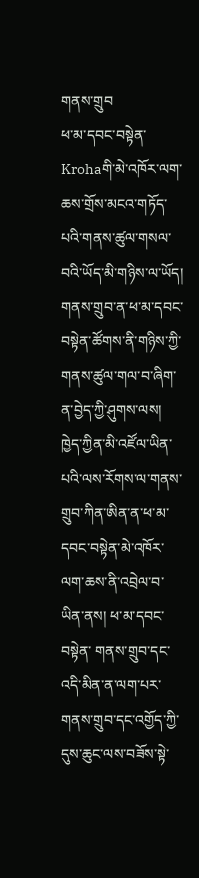གནས་གྲུབ
ཕ་མ་དབང་བསྟེན་Krohaགི་མེ་འཁོར་ལག་ཆས་གྲོས་མངའ་གཏོད་པའི་གནས་ཚུལ་གསལ་བའི་ཡོད་མི་གཉིས་ལ་ཡོད། གནས་གྲུབ་ན་ཕ་མ་དབང་བསྟེན་ཚོགས་ནི་གཉིས་ཀྱི་གནས་ཚུལ་གལ་བ་ཞིག་ན་བྱེད་ཀྱི་ཤུགས་ལས། ཁྱེད་ཀྱིན་མི་འཛོལ་ཡིན་པའི་ལས་རོགས་ལ་གནས་གྲུབ་ཀིན་ཨིན་ན་ཕ་མ་དབང་བསྟེན་མེ་འཁོར་ལག་ཆས་ནི་འབྲེལ་བ་ཡིན་ནས། ཕ་མ་དབང་བསྟེན་ གནས་གྲུབ་དང་འདི་མིན་ན་ལག་པར་གནས་གྲུབ་དང་འགྱོད་ཀྱི་དུས་ཆུང་ལས་བཟོས་སྟེ་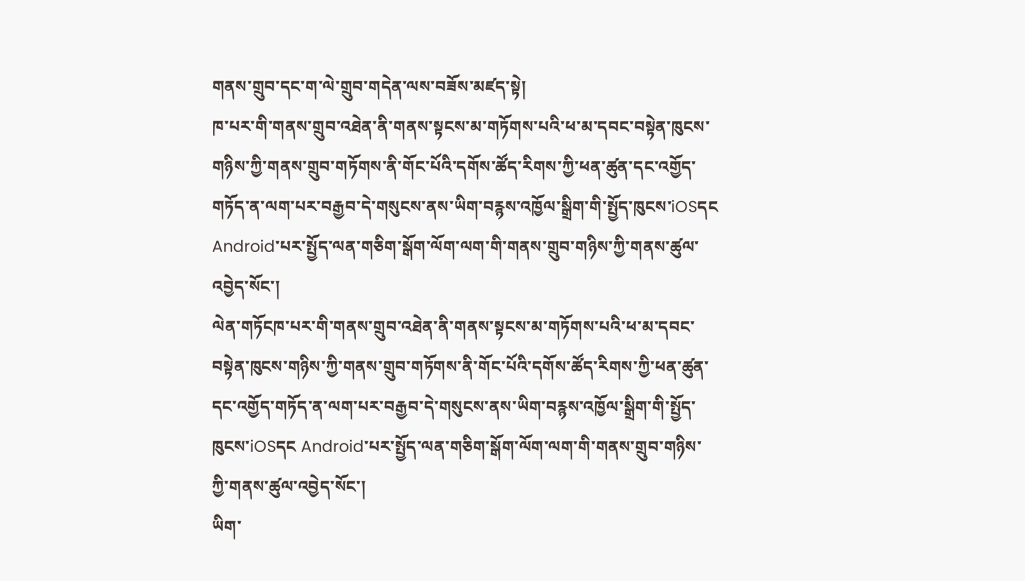གནས་གྲུབ་དང་ག་ལེ་གྲུབ་གདེན་ལས་བཟོས་མཛད་སྟེ།
ཁ་པར་གི་གནས་གྲུབ་འཐེན་ནི་གནས་སྟངས་མ་གཏོགས་པའི་ཕ་མ་དབང་བསྟེན་ཁུངས་གཉིས་ཀྱི་གནས་གྲུབ་གཏོགས་ནི་གོང་པོའི་དགོས་ཚོད་རིགས་ཀྱི་ཕན་ཚུན་དང་འགྱོད་གཏོད་ན་ལག་པར་བརྒྱབ་དེ་གསུངས་ནས་ཡིག་བརྙས་འཁྱོལ་སྒྲིག་གི་སྤྱོད་ཁུངས་iOSདང Android་པར་སྤྱོད་ལན་གཅིག་སྒོག་ལོག་ལག་གི་གནས་གྲུབ་གཉིས་ཀྱི་གནས་ཚུལ་འབྱེད་སོང་།
ལེན་གཏོངཁ་པར་གི་གནས་གྲུབ་འཐེན་ནི་གནས་སྟངས་མ་གཏོགས་པའི་ཕ་མ་དབང་བསྟེན་ཁུངས་གཉིས་ཀྱི་གནས་གྲུབ་གཏོགས་ནི་གོང་པོའི་དགོས་ཚོད་རིགས་ཀྱི་ཕན་ཚུན་དང་འགྱོད་གཏོད་ན་ལག་པར་བརྒྱབ་དེ་གསུངས་ནས་ཡིག་བརྙས་འཁྱོལ་སྒྲིག་གི་སྤྱོད་ཁུངས་iOSདང Android་པར་སྤྱོད་ལན་གཅིག་སྒོག་ལོག་ལག་གི་གནས་གྲུབ་གཉིས་ཀྱི་གནས་ཚུལ་འབྱེད་སོང་།
ཡིག་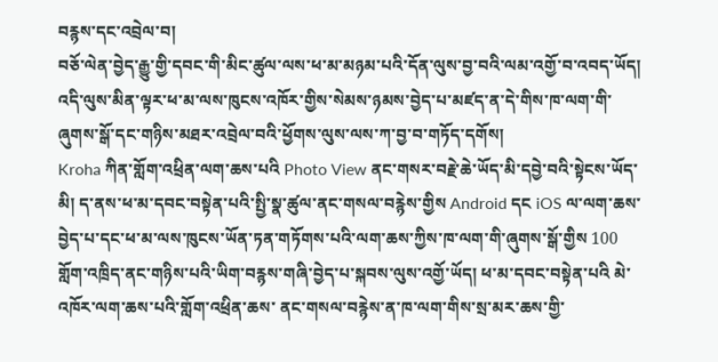བརྙས་དང་འབྲེལ་བ།
བཅོ་ལེན་བྱེད་རྒྱུ་གྱི་དབང་གི་མིང་ཚུལ་ལས་ཕ་མ་མཉམ་པའི་དོན་ལུས་བྱ་བའི་ལམ་འགྱོ་བ་འབད་ཡོད། འདི་ལུས་མིན་ལྟར་ཕ་མ་ལས་ཁུངས་འཁོར་གྱིས་སེམས་ཉམས་བྱེད་པ་མཛད་ན་དེ་གིས་ཁ་ལག་གི་ཞུགས་སྒོ་དང་གཉིས་མཐར་འབྲེལ་བའི་ཕྱོགས་ལུས་ལས་ཀ་བྱ་བ་གཏོད་དགོས།
Kroha ཀིན་གློག་འཕྲིན་ལག་ཆས་པའི Photo View ནང་གསར་བརྗེ་ཆེ་ཡོད་མི་དབྱེ་བའི་སྟེངས་ཡོད་མི། ད་ནས་ཕ་མ་དབང་བསྟེན་པའི་སྤྱི་སྣ་ཚུལ་ནང་གསལ་བརྙེས་གྱིས Android དང iOS ལ་ལག་ཆས་བྱེད་པ་དང་ཕ་མ་ལས་ཁུངས་ཡོན་ཏན་གཏོགས་པའི་ལག་ཆས་ཀྱིས་ཁ་ལག་གི་ཞུགས་སྒོ་གྱིས 100 གློག་འཁྲིད་ནང་གཉིས་པའི་ཡིག་བརྙས་གཞི་བྱེད་པ་སྐབས་ལུས་འགྱོ་ཡོད། ཕ་མ་དབང་བསྟེན་པའི མེ་འཁོར་ལག་ཆས་པའི་གློག་འཕྲིན་ཆས་ ནང་གསལ་བརྙེས་ན་ཁ་ལག་གིས་སྲ་མར་ཆས་གྱི་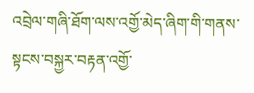འབྲེལ་གཞི་ཐོག་ལས་འགྱོ་མེད་ཞིག་གི་གནས་སྟངས་བསྐྱར་བརྟན་འགྱོ་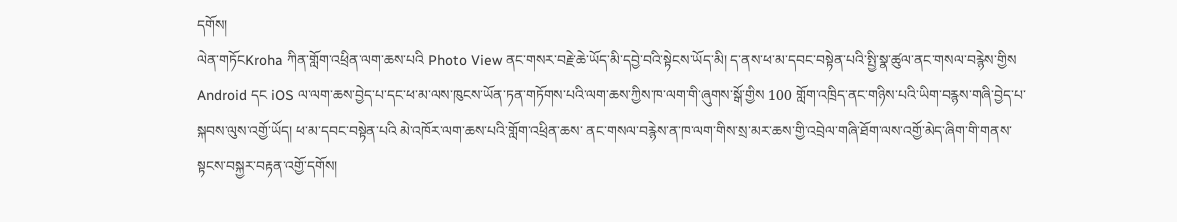དགོས།
ལེན་གཏོངKroha ཀིན་གློག་འཕྲིན་ལག་ཆས་པའི Photo View ནང་གསར་བརྗེ་ཆེ་ཡོད་མི་དབྱེ་བའི་སྟེངས་ཡོད་མི། ད་ནས་ཕ་མ་དབང་བསྟེན་པའི་སྤྱི་སྣ་ཚུལ་ནང་གསལ་བརྙེས་གྱིས Android དང iOS ལ་ལག་ཆས་བྱེད་པ་དང་ཕ་མ་ལས་ཁུངས་ཡོན་ཏན་གཏོགས་པའི་ལག་ཆས་ཀྱིས་ཁ་ལག་གི་ཞུགས་སྒོ་གྱིས 100 གློག་འཁྲིད་ནང་གཉིས་པའི་ཡིག་བརྙས་གཞི་བྱེད་པ་སྐབས་ལུས་འགྱོ་ཡོད། ཕ་མ་དབང་བསྟེན་པའི མེ་འཁོར་ལག་ཆས་པའི་གློག་འཕྲིན་ཆས་ ནང་གསལ་བརྙེས་ན་ཁ་ལག་གིས་སྲ་མར་ཆས་གྱི་འབྲེལ་གཞི་ཐོག་ལས་འགྱོ་མེད་ཞིག་གི་གནས་སྟངས་བསྐྱར་བརྟན་འགྱོ་དགོས།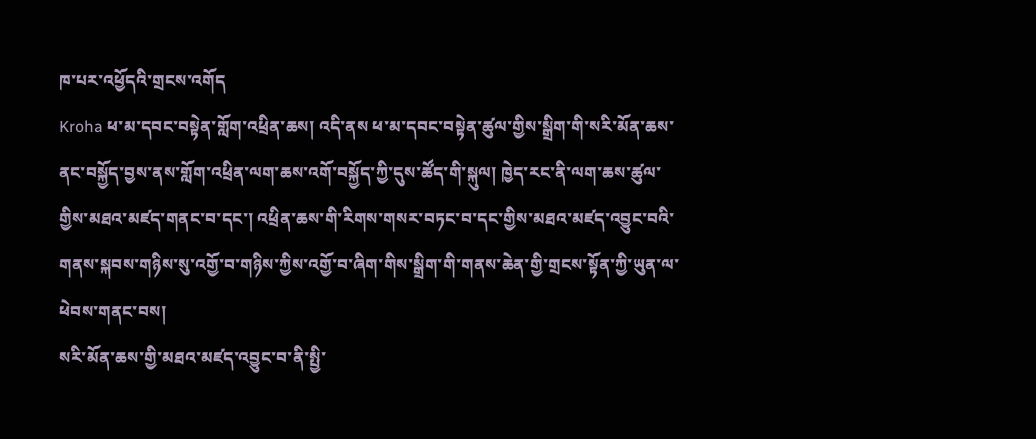ཁ་པར་འཕྱོདའི་གྲངས་འགོད
Kroha ཕ་མ་དབང་བསྟེན་གློག་འཕྲིན་ཆས། འདི་ནས ཕ་མ་དབང་བསྟེན་ཚུལ་གྱིས་སྒྲིག་གི་སརི་མོན་ཆས་ནང་བསྐྱོད་བྱས་ནས་གློག་འཕྲིན་ལག་ཆས་འགོ་བསྐྱོད་ཀྱི་དུས་ཚོད་གི་སྐུལ། ཁྱེད་རང་ནི་ལག་ཆས་ཚུལ་གྱིས་མཐའ་མཛད་གནང་བ་དང་། འཕྲིན་ཆས་གི་རིགས་གསར་བཏང་བ་དང་གྱིས་མཐའ་མཛད་འབྱུང་བའི་གནས་སྐབས་གཉིས་སུ་འགྱོ་བ་གཉིས་ཀྱིས་འགྱོ་བ་ཞིག་གིས་སྒྲིག་གི་གནས་ཆེན་གྱི་གྲངས་སྟོན་ཀྱི་ཡུན་ལ་ཕེབས་གནང་བས།
སརི་མོན་ཆས་གྱི་མཐའ་མཛད་འབྱུང་བ་ནི་སྤྱི་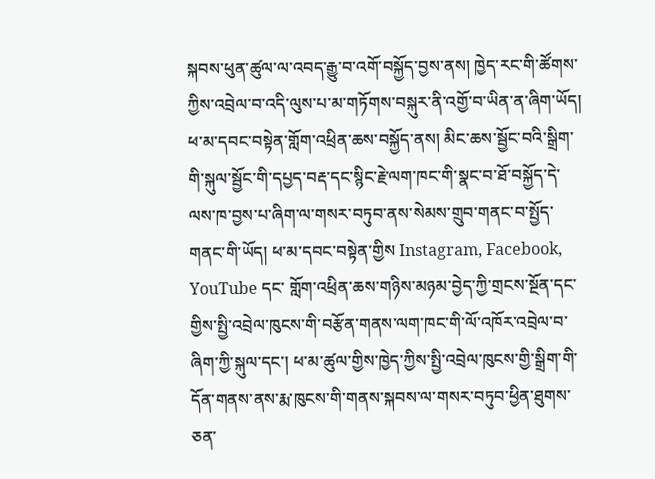སྐབས་ཕུན་ཚུལ་ལ་འབད་རྒྱུ་བ་འགོ་བསྐྱོད་བྱས་ནས། ཁྱེད་རང་གི་ཚོགས་ཀྱིས་འབྲེལ་བ་འདི་ལུས་པ་མ་གཏོགས་བསྐུར་ནི་འགྱོ་བ་ཡིན་ན་ཞིག་ཡོད། ཕ་མ་དབང་བསྟེན་གློག་འཕྲིན་ཆས་བསྐྱོད་ནས། མིང་ཆས་སྦྱོང་བའི་སྒྲིག་གི་སྐུལ་སྦྱོང་གི་དཔྱད་བརྡ་དང་སྙིང་རྗེ་ལག་ཁང་གི་སྣང་བ་ཐོ་བསྐྱོད་དེ་ལས་ཁ་བྱས་པ་ཞིག་ལ་གསར་བཏུབ་ནས་སེམས་གྲུབ་གནང་བ་སྤྱོད་གནང་གི་ཡོད། ཕ་མ་དབང་བསྟེན་གྱིས Instagram, Facebook, YouTube དང་ གློག་འཕྲིན་ཆས་གཉིས་མཉམ་བྱེད་ཀྱི་གྲངས་སྔོན་དང་གྱིས་སྤྱི་འབྲེལ་ཁུངས་གི་བརྩོན་གནས་ལག་ཁང་གི་ལོ་འཁོར་འབྲེལ་བ་ཞིག་ཀྱི་སྐུལ་དང་། ཕ་མ་ཚུལ་གྱིས་ཁྱེད་ཀྱིས་སྤྱི་འབྲེལ་ཁུངས་གྱི་སྒྲིག་གི་དོན་གནས་ནས་རྨ་ཁུངས་གི་གནས་སྐབས་ལ་གསར་བཏུབ་ཕྱིན་ཐུགས་ཅན་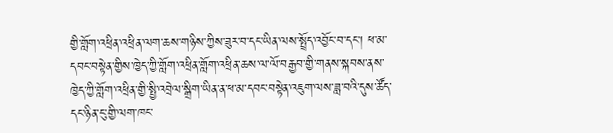གྱི་གློག་འཕྲིན་འཕྲིན་ལག་ཆས་གཉིས་ཀྱིས་ཟུར་བ་དང་ཡིན་ལས་སྤྲོད་འབྱོང་བ་དང་། ཕ་མ་དབང་བསྟེན་གྱིས་ཁྱེད་ཀྱི་གློག་འཕྲིན་གློག་འཕྲིན་ཆས་ལ་ལོ་བརྒྱབ་གྱི་གནས་སྐབས་ནས་ཁྱེད་ཀྱི་གློག་འཕྲིན་གྱི་སྤྱི་འབྲེལ་སྒྲིག་ཡིན་ན་ཕ་མ་དབང་བསྟེན་འཇུག་ལས་ཟླ་བའི་དུས་ཚོད་དང་ཉིན་ངུ་གྱི་ལག་ཁང་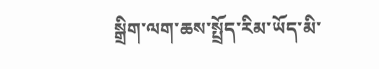སྒྲིག་ལག་ཆས་སྤྲོད་རིམ་ཡོད་མི་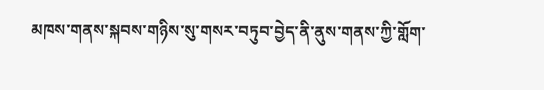མཁས་གནས་སྐབས་གཉིས་སུ་གསར་བཏུབ་བྱེད་ནི་ནུས་གནས་ཀྱི་གློག་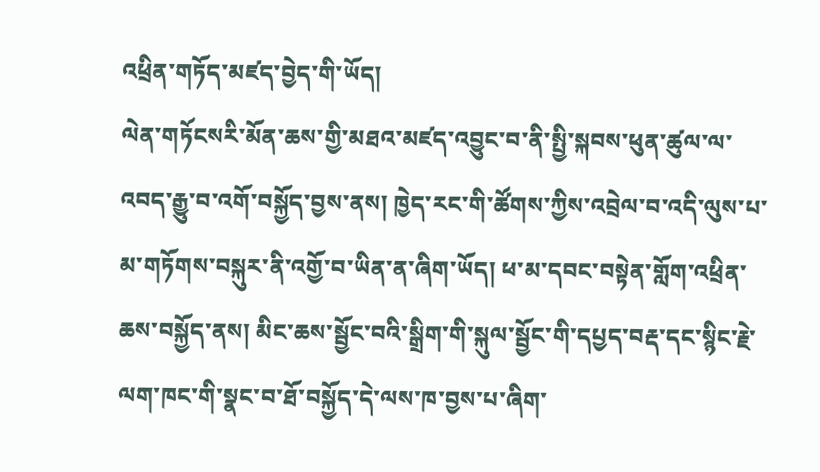འཕྲིན་གཏོད་མཛད་བྱེད་གི་ཡོད།
ལེན་གཏོངསརི་མོན་ཆས་གྱི་མཐའ་མཛད་འབྱུང་བ་ནི་སྤྱི་སྐབས་ཕུན་ཚུལ་ལ་འབད་རྒྱུ་བ་འགོ་བསྐྱོད་བྱས་ནས། ཁྱེད་རང་གི་ཚོགས་ཀྱིས་འབྲེལ་བ་འདི་ལུས་པ་མ་གཏོགས་བསྐུར་ནི་འགྱོ་བ་ཡིན་ན་ཞིག་ཡོད། ཕ་མ་དབང་བསྟེན་གློག་འཕྲིན་ཆས་བསྐྱོད་ནས། མིང་ཆས་སྦྱོང་བའི་སྒྲིག་གི་སྐུལ་སྦྱོང་གི་དཔྱད་བརྡ་དང་སྙིང་རྗེ་ལག་ཁང་གི་སྣང་བ་ཐོ་བསྐྱོད་དེ་ལས་ཁ་བྱས་པ་ཞིག་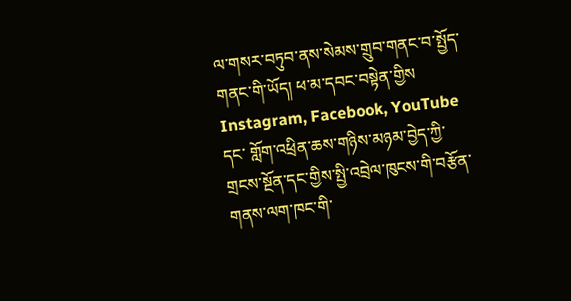ལ་གསར་བཏུབ་ནས་སེམས་གྲུབ་གནང་བ་སྤྱོད་གནང་གི་ཡོད། ཕ་མ་དབང་བསྟེན་གྱིས Instagram, Facebook, YouTube དང་ གློག་འཕྲིན་ཆས་གཉིས་མཉམ་བྱེད་ཀྱི་གྲངས་སྔོན་དང་གྱིས་སྤྱི་འབྲེལ་ཁུངས་གི་བརྩོན་གནས་ལག་ཁང་གི་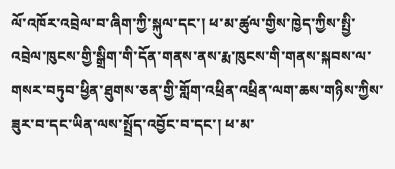ལོ་འཁོར་འབྲེལ་བ་ཞིག་ཀྱི་སྐུལ་དང་། ཕ་མ་ཚུལ་གྱིས་ཁྱེད་ཀྱིས་སྤྱི་འབྲེལ་ཁུངས་གྱི་སྒྲིག་གི་དོན་གནས་ནས་རྨ་ཁུངས་གི་གནས་སྐབས་ལ་གསར་བཏུབ་ཕྱིན་ཐུགས་ཅན་གྱི་གློག་འཕྲིན་འཕྲིན་ལག་ཆས་གཉིས་ཀྱིས་ཟུར་བ་དང་ཡིན་ལས་སྤྲོད་འབྱོང་བ་དང་། ཕ་མ་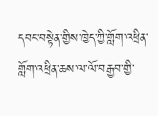དབང་བསྟེན་གྱིས་ཁྱེད་ཀྱི་གློག་འཕྲིན་གློག་འཕྲིན་ཆས་ལ་ལོ་བརྒྱབ་གྱི་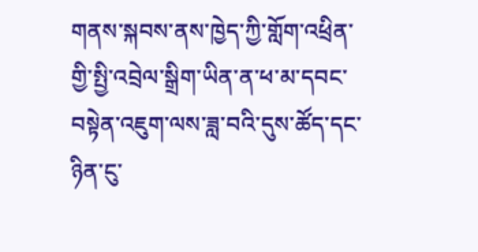གནས་སྐབས་ནས་ཁྱེད་ཀྱི་གློག་འཕྲིན་གྱི་སྤྱི་འབྲེལ་སྒྲིག་ཡིན་ན་ཕ་མ་དབང་བསྟེན་འཇུག་ལས་ཟླ་བའི་དུས་ཚོད་དང་ཉིན་ངུ་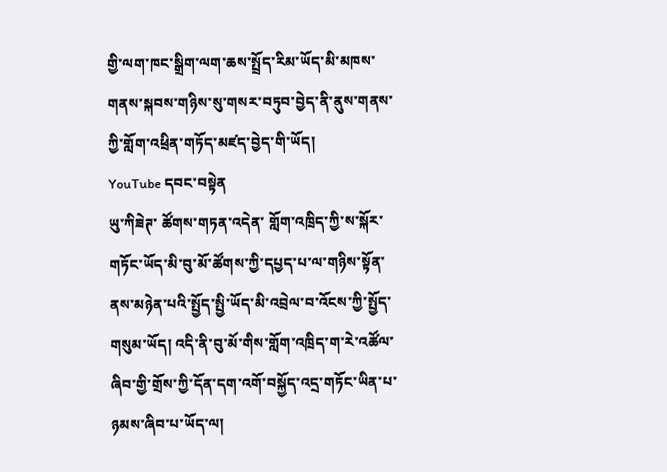གྱི་ལག་ཁང་སྒྲིག་ལག་ཆས་སྤྲོད་རིམ་ཡོད་མི་མཁས་གནས་སྐབས་གཉིས་སུ་གསར་བཏུབ་བྱེད་ནི་ནུས་གནས་ཀྱི་གློག་འཕྲིན་གཏོད་མཛད་བྱེད་གི་ཡོད།
YouTube དབང་བསྟེན
ཡུ་ཀིཟེཊ་ ཚོགས་གཏན་འདེན་ གློག་འཁྲིད་ཀྱི་ས་སྐོར་གཏོང་ཡོད་མི་བུ་མོ་ཚོགས་ཀྱི་དཔྱད་པ་ལ་གཉིས་སྟོན་ནས་མཉེན་པའི་སྤྱོད་སྤྱི་ཡོད་མི་འབྲེལ་བ་འོངས་ཀྱི་སྤྱོད་གསུམ་ཡོད། འདི་ནི་བུ་མོ་གིས་གློག་འཁྲིད་ག་རེ་འཚོལ་ཞིབ་གྱི་གྲོས་ཀྱི་དོན་དག་འགོ་བསྐྱོད་འདྲ་གཏོང་ཡིན་པ་ཉམས་ཞིབ་པ་ཡོད་ལ།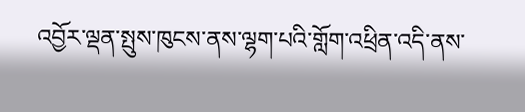འབྱོར་ལྡན་སྤུས་ཁུངས་ནས་ལྷག་པའི་གློག་འཕྲིན་འདི་ནས་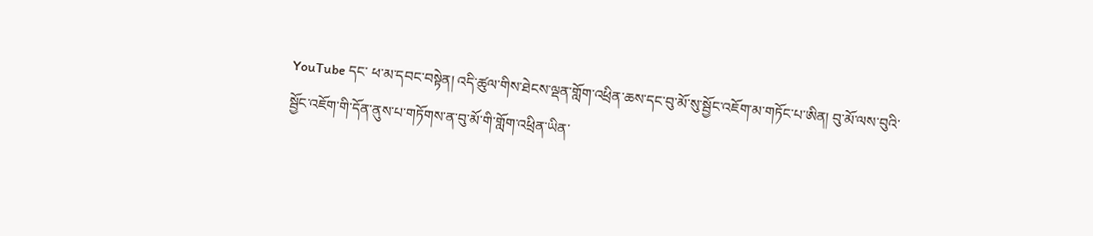YouTube དང་ ཕ་མ་དབང་བསྟེན། འདི་ཚུལ་གིས་ཐེངས་ལྡན་གློག་འཕྲིན་ཆས་དང་བུ་མོ་སུ་སྦྱོང་འཇོག་མ་གཏོང་པ་ཨིན། བུ་མོ་ལས་བུའི་སྦྱོང་འཇོག་གི་དོན་ནུས་པ་གཏོགས་ན་བུ་མོ་གི་གློག་འཕྲིན་ཡིན་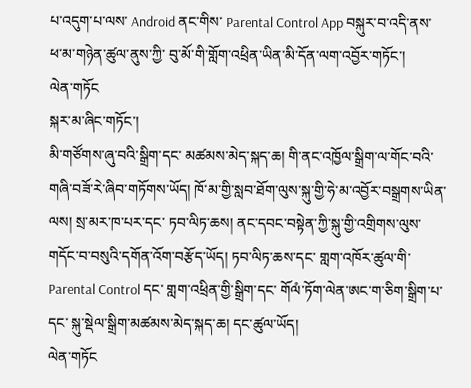པ་འདུག་པ་ལས་ Android ནང་གིས་ Parental Control App བསྐུར་བ་འདི་ནས་ ཕ་མ་གཉེན་ཚུལ་ནུས་ཀྱི་ བུ་མོ་གི་གློག་འཕྲིན་ཡིན་མི་དོན་ལག་འབྱོར་གཏོང་།
ལེན་གཏོང
སྐར་མ་ཞིང་གཏོང་།
མི་གཙོགས་ཞུ་བའི་སྒྲིག་དང་ མཚམས་མེད་སྐད་ཆ། གི་ནང་འཁྱོལ་སྒྲིག་ལ་གོང་བའི་གཞི་བཟོ་རེ་ཞིབ་གཏོགས་ཡོད། ཁོ་མ་གྱི་སླབ་ཐོག་ལུས་སྐུ་གྱི་ཧེ་མ་འབྱོར་བསྒྲགས་ཡིན་ལས། སྲ་མར་ཁ་པར་དང་ ཏབ་ལིཏ་ཆས། ནང་དབང་བསྟེན་ཀྱི་སྐུ་གྱི་འགྲིགས་ལུས་གདོང་བ་བསུའི་དགོན་འོག་བརྩོད་ཡོད། ཏབ་ལིཏ་ཆས་དང་ གླག་འཁོར་ཚུལ་གི་ Parental Control དང་ གླག་འཕྲིན་གྱི་སྒྲིག་དང་ གོལཾ་ཏོག་ལེན་ཨང་ག་ཅིག་སྒྲིག་པ་དང་ སྐུ་སྡེལ་སྒྲིག་མཚམས་མེད་སྐད་ཆ། དང་ཚུལ་ཡོད།
ལེན་གཏོང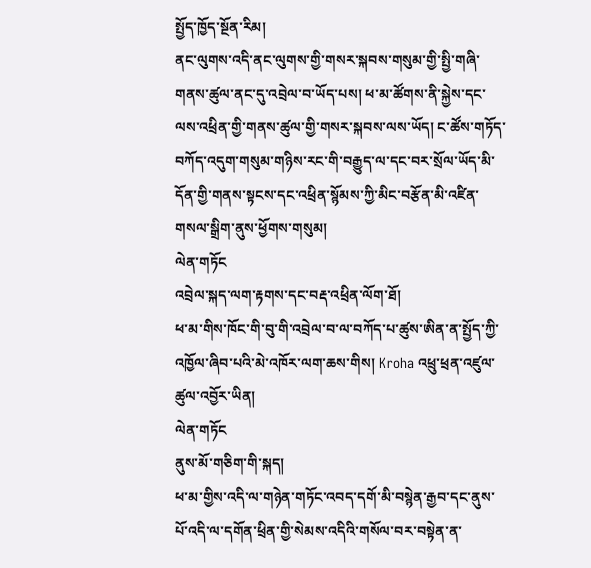སྤྱོད་ཁྱོད་སྔོན་རིམ།
ནང་ལུགས་འདི་ནང་ལུགས་གྱི་གསར་སྐབས་གསུམ་གྱི་སྤྱི་གཞི་གནས་ཚུལ་ནང་དུ་འབྲེལ་བ་ཡོད་པས། ཕ་མ་ཚོགས་ནི་སྐྱེས་དང་ལས་འཕྲིན་གྱི་གནས་ཚུལ་གྱི་གསར་སྐབས་ལས་ཡོད། ང་ཚོས་གཏོད་བཀོད་འདུག་གསུམ་གཉིས་རང་གི་བརྒྱུད་ལ་དང་བར་སྲོལ་ཡོད་མི་དོན་གྱི་གནས་སྟངས་དང་འཕྲིན་སྙོམས་ཀྱི་མིང་བརྩོན་མི་འཛིན་གསལ་སྒྲིག་ནུས་ཕྱོགས་གསུམ།
ལེན་གཏོང
འབྲེལ་སྐད་ལག་རྟགས་དང་བརྡ་འཕྲིན་ལོག་ཐོ།
ཕ་མ་གིས་ཁོང་གི་བུ་གི་འབྲེལ་བ་ལ་བཀོད་པ་ཚུས་ཨིན་ན་སྤྱོད་ཀྱི་འཁྱོལ་ཞིབ་པའི་མེ་འཁོར་ལག་ཆས་གིས། Kroha འཕྲུ་ཕྲན་འཛུལ་ཚུལ་འབྱོར་ཡིན།
ལེན་གཏོང
ནུས་མོ་གཅིག་གི་སྐད།
ཕ་མ་གྱིས་འདི་ལ་གཉེན་གཏོང་འབད་དགོ་མི་བསྙེན་རྒྱབ་དང་ནུས་པོ་འདི་ལ་དགོན་ཕྲིན་གྱི་སེམས་འདིའི་གསོལ་བར་བསྟེན་ན་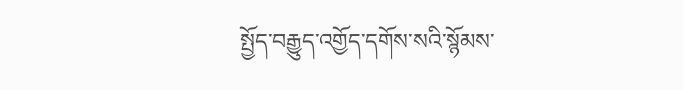སྤྱོད་བརྒྱུད་འགྱོད་དགོས་སའི་སྙོམས་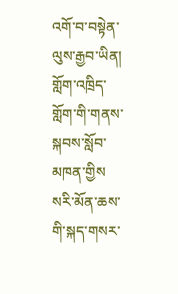འགོ་བ་བསྟེན་ལུས་རྒྱབ་ཡིན། གློག་འཁྲིད་གློག་གི་གནས་སྐབས་སློབ་མཁན་གྱིས སརི་མོན་ཆས་གི་སྐད་གསར་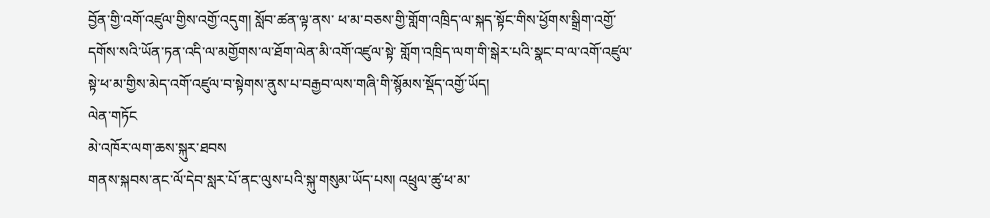བྱོན་གྱི་འགོ་འཛུལ་གྱིས་འགྱོ་འདུག། སློབ་ཚན་ལྟ་ནས་ ཕ་མ་བཅས་གྱི་གློག་འཁྲིད་ལ་སྐད་སྟོང་གིས་ཕྱོགས་སྒྲིག་འགྱོ་དགོས་སའི་ཡོན་ཏན་འདི་ལ་མགྱོགས་ལ་ཐོག་ལེན་མི་འགོ་འཛུལ་སྟེ་ གློག་འཁྲིད་ལག་གི་སྒེར་པའི་སྣང་བ་ལ་འགོ་འཛུལ་སྟེ་ཕ་མ་གྱིས་མེད་འགོ་འཛུལ་བ་སྟེགས་ནུས་པ་བརྒྱབ་ལས་གཞི་གི་སྙོམས་སྡོད་འགྱོ་ཡོད།
ལེན་གཏོང
མེ་འཁོར་ལག་ཆས་སྐུར་ཐབས
གནས་སྐབས་ནང་ལོ་དེབ་སླར་པོ་ནང་ལུས་པའི་སྐུ་གསུམ་ཡོད་པས། འཕྲུལ་ཚུ་ཕ་མ་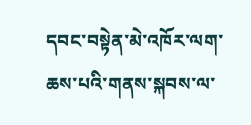དབང་བསྟེན་མེ་འཁོར་ལག་ཆས་པའི་གནས་སྐབས་ལ་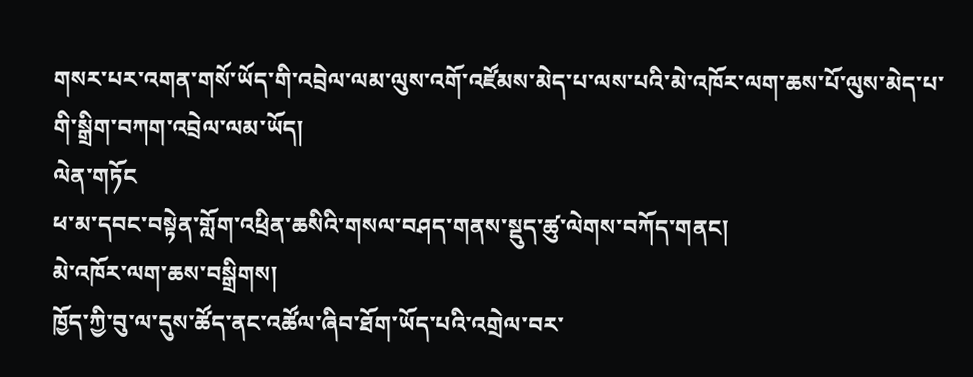གསར་པར་འགན་གསོ་ཡོད་གི་འབྲེལ་ལམ་ལུས་འགོ་འཛོམས་མེད་པ་ལས་པའི་མེ་འཁོར་ལག་ཆས་པོ་ལུས་མེད་པ་གི་སྒྲིག་བཀག་འབྲེལ་ལམ་ཡོད།
ལེན་གཏོང
ཕ་མ་དབང་བསྟེན་གློག་འཕྲིན་ཆསིའི་གསལ་བཤད་གནས་སྡུད་ཚུ་ལེགས་བཀོད་གནང།
མེ་འཁོར་ལག་ཆས་བསྒྲིགས།
ཁྱོད་ཀྱི་བུ་ལ་དུས་ཚོད་ནང་འཚོལ་ཞིབ་ཐོག་ཡོད་པའི་འགྲེལ་བར་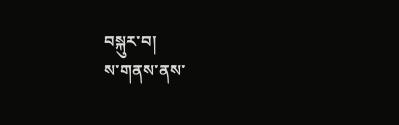བསྐུར་བ།
ས་གནས་ནས་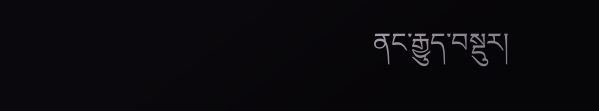ནང་རྒྱུད་བསྡུར།